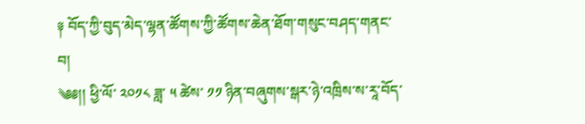༈ བོད་ཀྱི་བུད་མེད་ལྷན་ཚོགས་ཀྱི་ཚོགས་ཆེན་ཐོག་གསུང་བཤད་གནང་བ།
༄༅།། ཕྱི་ལོ་ ༢༠༡༨ ཟླ་ ༥ ཚེས་ ༡༡ ཉིན་བཞུགས་སྒར་ཉེ་འཁྲིས་ས་རཱ་བོད་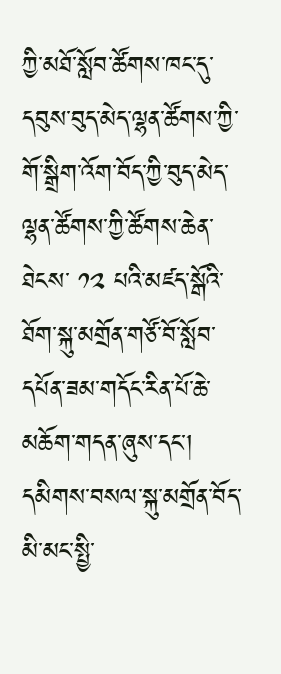ཀྱི་མཐོ་སློབ་ཚོགས་ཁང་དུ་དབུས་བུད་མེད་ལྷན་ཚོགས་ཀྱི་གོ་སྒྲིག་འོག་བོད་ཀྱི་བུད་མེད་ལྷན་ཚོགས་ཀྱི་ཚོགས་ཆེན་ཐེངས་ ༡༢ པའི་མཛད་སྒོའི་ཐོག་སྐུ་མགྲོན་གཙོ་བོ་སློབ་དཔོན་ཟམ་གདོང་རིན་པོ་ཆེ་མཆོག་གདན་ཞུས་དང་།
དམིགས་བསལ་སྐུ་མགྲོན་བོད་མི་མང་སྤྱི་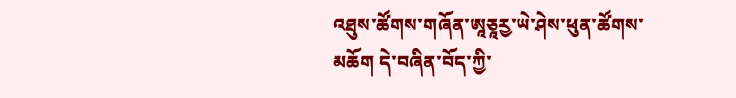འཐུས་ཚོགས་གཞོན་ཨཱཅཱརྱ་ཡེ་ཤེས་ཕུན་ཚོགས་མཆོག དེ་བཞིན་བོད་ཀྱི་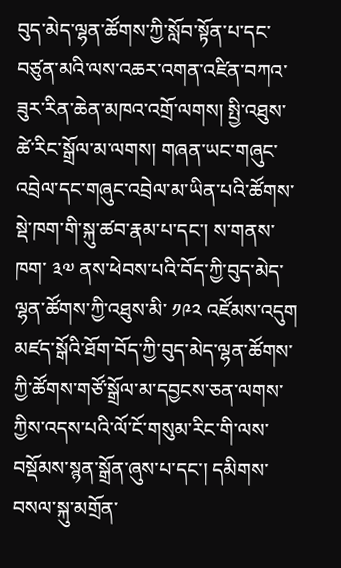བུད་མེད་ལྷན་ཚོགས་ཀྱི་སློབ་སྟོན་པ་དང་བཙུན་མའི་ལས་འཆར་འགན་འཛིན་བཀའ་ཟུར་རིན་ཆེན་མཁའ་འགྲོ་ལགས། སྤྱི་འཐུས་ཚེ་རིང་སྒྲོལ་མ་ལགས། གཞན་ཡང་གཞུང་འབྲེལ་དང་གཞུང་འབྲེལ་མ་ཡིན་པའི་ཚོགས་སྡེ་ཁག་གི་སྐུ་ཚབ་རྣམ་པ་དང་། ས་གནས་ཁག་ ༣༧ ནས་ཕེབས་པའི་བོད་ཀྱི་བུད་མེད་ལྷན་ཚོགས་ཀྱི་འཐུས་མི་ ༡༩༢ འཛོམས་འདུག མཛད་སྒོའི་ཐོག་བོད་ཀྱི་བུད་མེད་ལྷན་ཚོགས་ཀྱི་ཚོགས་གཙོ་སྒྲོལ་མ་དབྱངས་ཅན་ལགས་ཀྱིས་འདས་པའི་ལོ་ངོ་གསུམ་རིང་གི་ལས་བསྡོམས་སྙན་སྒྲོན་ཞུས་པ་དང་། དམིགས་བསལ་སྐུ་མགྲོན་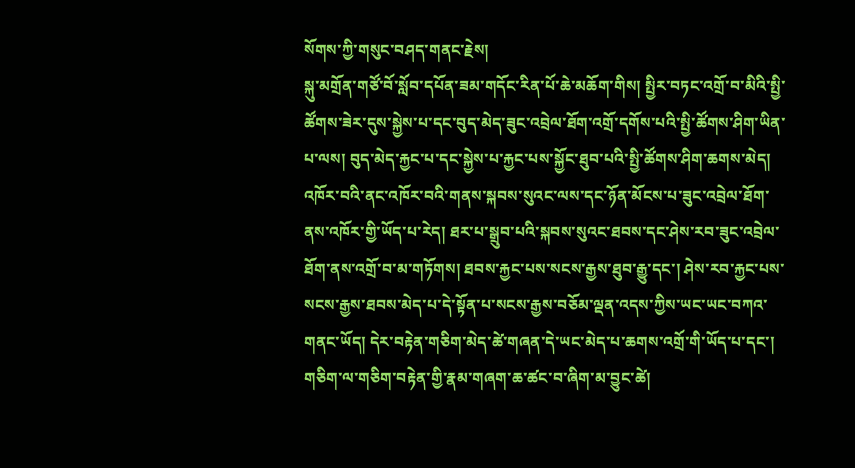སོགས་ཀྱི་གསུང་བཤད་གནང་རྗེས།
སྐུ་མགྲོན་གཙོ་བོ་སློབ་དཔོན་ཟམ་གདོང་རིན་པོ་ཆེ་མཆོག་གིས། སྤྱིར་བཏང་འགྲོ་བ་མིའི་སྤྱི་ཚོགས་ཟེར་དུས་སྐྱེས་པ་དང་བུད་མེད་ཟུང་འབྲེལ་ཐོག་འགྲོ་དགོས་པའི་སྤྱི་ཚོགས་ཤིག་ཡིན་པ་ལས། བུད་མེད་རྐྱང་པ་དང་སྐྱེས་པ་རྐྱང་པས་སྐྱོང་ཐུབ་པའི་སྤྱི་ཚོགས་ཤིག་ཆགས་མེད། འཁོར་བའི་ནང་འཁོར་བའི་གནས་སྐབས་སུའང་ལས་དང་ཉོན་མོངས་པ་ཟུང་འབྲེལ་ཐོག་ནས་འཁོར་གྱི་ཡོད་པ་རེད། ཐར་པ་སྒྲུབ་པའི་སྐབས་སུའང་ཐབས་དང་ཤེས་རབ་ཟུང་འབྲེལ་ཐོག་ནས་འགྲོ་བ་མ་གཏོགས། ཐབས་རྐྱང་པས་སངས་རྒྱས་ཐུབ་རྒྱུ་དང་། ཤེས་རབ་རྐྱང་པས་སངས་རྒྱས་ཐབས་མེད་པ་དེ་སྟོན་པ་སངས་རྒྱས་བཅོམ་ལྡན་འདས་ཀྱིས་ཡང་ཡང་བཀའ་གནང་ཡོད། དེར་བརྟེན་གཅིག་མེད་ཚེ་གཞན་དེ་ཡང་མེད་པ་ཆགས་འགྲོ་གི་ཡོད་པ་དང་། གཅིག་ལ་གཅིག་བརྟེན་གྱི་རྣམ་གཞག་ཆ་ཚང་བ་ཞིག་མ་བྱུང་ཚེ།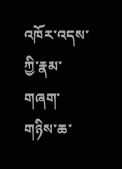འཁོར་འདས་ཀྱི་རྣམ་གཞག་གཉིས་ཆ་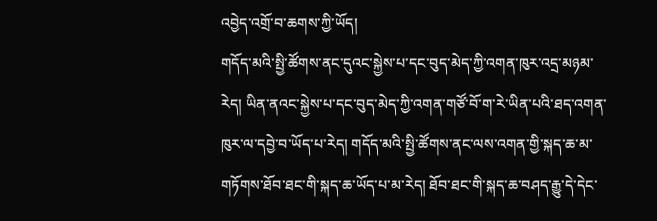འབྱེད་འགྲོ་བ་ཆགས་ཀྱི་ཡོད།
གདོད་མའི་སྤྱི་ཚོགས་ནང་དུའང་སྐྱེས་པ་དང་བུད་མེད་ཀྱི་འགན་ཁུར་འདྲ་མཉམ་རེད། ཡིན་ནའང་སྐྱེས་པ་དང་བུད་མེད་ཀྱི་འགན་གཙོ་བོ་ག་རེ་ཡིན་པའི་ཐད་འགན་ཁུར་ལ་དབྱེ་བ་ཡོད་པ་རེད། གདོད་མའི་སྤྱི་ཚོགས་ནང་ལས་འགན་གྱི་སྐད་ཆ་མ་གཏོགས་ཐོབ་ཐང་གི་སྐད་ཆ་ཡོད་པ་མ་རེད། ཐོབ་ཐང་གི་སྐད་ཆ་བཤད་རྒྱུ་དེ་དེང་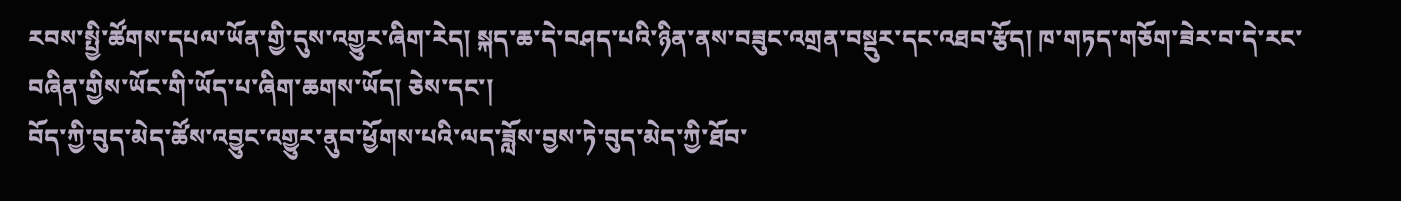རབས་སྤྱི་ཚོགས་དཔལ་ཡོན་གྱི་དུས་འགྱུར་ཞིག་རེད། སྐད་ཆ་དེ་བཤད་པའི་ཉིན་ནས་བཟུང་འགྲན་བསྡུར་དང་འཐབ་རྩོད། ཁ་གཏད་གཅོག་ཟེར་བ་དེ་རང་བཞིན་གྱིས་ཡོང་གི་ཡོད་པ་ཞིག་ཆགས་ཡོད། ཅེས་དང་།
བོད་ཀྱི་བུད་མེད་ཚོས་འབྱུང་འགྱུར་ནུབ་ཕྱོགས་པའི་ལད་ཟློས་བྱས་ཏེ་བུད་མེད་ཀྱི་ཐོབ་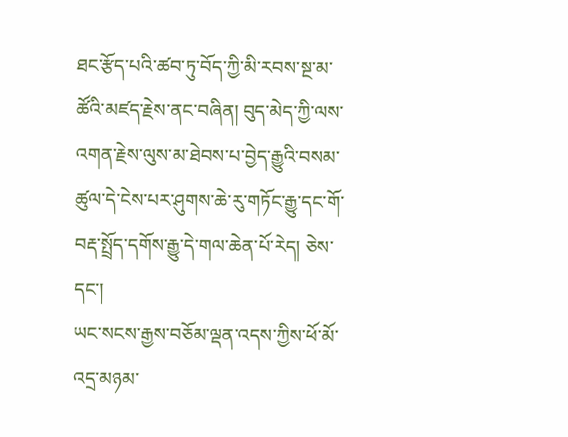ཐང་རྩོད་པའི་ཚབ་ཏུ་བོད་ཀྱི་མི་རབས་སྔ་མ་ཚོའི་མཛད་རྗེས་ནང་བཞིན། བུད་མེད་ཀྱི་ལས་འགན་རྗེས་ལུས་མ་ཐེབས་པ་བྱེད་རྒྱུའི་བསམ་ཚུལ་དེ་ངེས་པར་ཤུགས་ཆེ་རུ་གཏོང་རྒྱུ་དང་གོ་བརྡ་སྤྲོད་དགོས་རྒྱུ་དེ་གལ་ཆེན་པོ་རེད། ཅེས་དང་།
ཡང་སངས་རྒྱས་བཅོམ་ལྡན་འདས་ཀྱིས་ཕོ་མོ་འདྲ་མཉམ་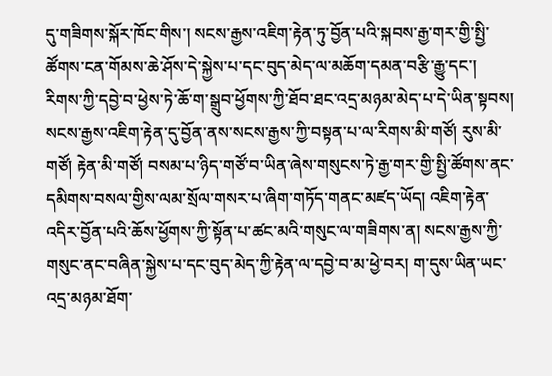དུ་གཟིགས་སྐོར་ཁོང་གིས་། སངས་རྒྱས་འཇིག་རྟེན་ཏུ་བྱོན་པའི་སྐབས་རྒྱ་གར་གྱི་སྤྱི་ཚོགས་ངན་གོམས་ཆེ་ཤོས་དེ་སྐྱེས་པ་དང་བུད་མེད་ལ་མཆོག་དམན་བརྩི་རྒྱུ་དང་། རིགས་ཀྱི་དབྱེ་བ་ཕྱེས་ཏེ་ཆོ་ག་སྒྲུབ་ཕྱོགས་ཀྱི་ཐོབ་ཐང་འདྲ་མཉམ་མེད་པ་དེ་ཡིན་སྟབས།  སངས་རྒྱས་འཇིག་རྟེན་དུ་བྱོན་ནས་སངས་རྒྱས་ཀྱི་བསྟན་པ་ལ་རིགས་མི་གཙོ། རུས་མི་གཙོ། རྟེན་མི་གཙོ། བསམ་པ་ཉིད་གཙོ་བ་ཡིན་ཞེས་གསུངས་ཏེ་རྒྱ་གར་གྱི་སྤྱི་ཚོགས་ནང་དམིགས་བསལ་གྱིས་ལམ་སྲོལ་གསར་པ་ཞིག་གཏོད་གནང་མཛད་ཡོད། འཇིག་རྟེན་འདིར་བྱོན་པའི་ཆོས་ཕྱོགས་ཀྱི་སྟོན་པ་ཚང་མའི་གསུང་ལ་གཟིགས་ན། སངས་རྒྱས་ཀྱི་གསུང་ནང་བཞིན་སྐྱེས་པ་དང་བུད་མེད་ཀྱི་རྟེན་ལ་དབྱེ་བ་མ་ཕྱེ་བར། ག་དུས་ཡིན་ཡང་འདྲ་མཉམ་ཐོག་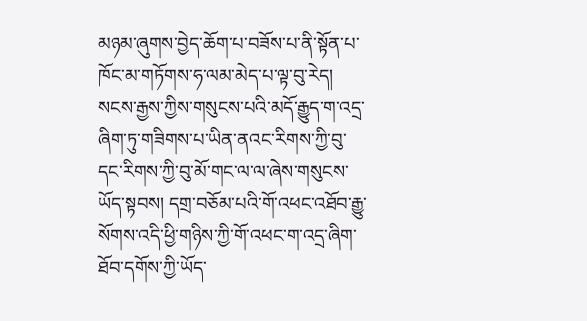མཉམ་ཞུགས་བྱེད་ཆོག་པ་བཟོས་པ་ནི་སྟོན་པ་ཁོང་མ་གཏོགས་ཧ་ལམ་མེད་པ་ལྟ་བུ་རེད། སངས་རྒྱས་ཀྱིས་གསུངས་པའི་མདོ་རྒྱུད་ག་འདྲ་ཞིག་ཏུ་གཟིགས་པ་ཡིན་ནའང་རིགས་ཀྱི་བུ་དང་རིགས་ཀྱི་བུ་མོ་གང་ལ་ལ་ཞེས་གསུངས་ཡོད་སྟབས། དགྲ་བཅོམ་པའི་གོ་འཕང་འཐོབ་རྒྱུ་སོགས་འདི་ཕྱི་གཉིས་ཀྱི་གོ་འཕང་ག་འདྲ་ཞིག་ཐོབ་དགོས་ཀྱི་ཡོད་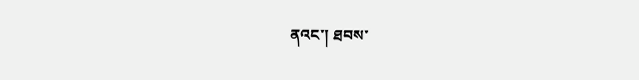ནའང་། ཐབས་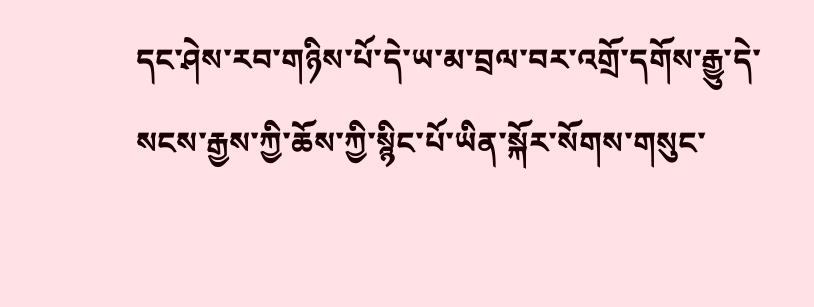དང་ཤེས་རབ་གཉིས་པོ་དེ་ཡ་མ་བྲལ་བར་འགྲོ་དགོས་རྒྱུ་དེ་སངས་རྒྱས་ཀྱི་ཆོས་ཀྱི་སྙིང་པོ་ཡིན་སྐོར་སོགས་གསུང་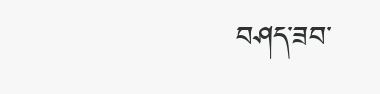བཤད་ཟབ་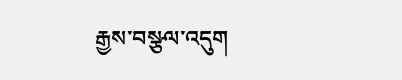རྒྱས་བསྩལ་འདུག